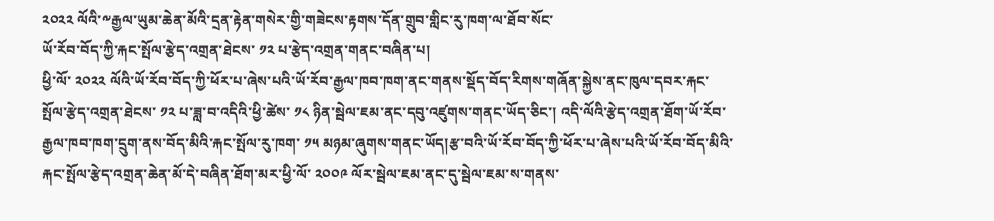༢༠༢༢ ལོའི་༸རྒྱལ་ཡུམ་ཆེན་མོའི་དྲན་རྟེན་གསེར་གྱི་གཟེངས་རྟགས་དོན་གྲུབ་གླིང་རུ་ཁག་ལ་ཐོབ་སོང་
ཡོ་རོབ་བོད་ཀྱི་རྐང་སྤོལ་རྩེད་འགྲན་ཐེངས་ ༡༢ པ་རྩེད་འགྲན་གནང་བཞིན་པ།
ཕྱི་ལོ་ ༢༠༢༢ ལོའི་ཡོ་རོབ་བོད་ཀྱི་ཕོར་པ་ཞེས་པའི་ཡོ་རོབ་རྒྱལ་ཁབ་ཁག་ནང་གནས་སྡོད་བོད་རིགས་གཞོན་སྐྱེས་ནང་ཁུལ་དབར་རྐང་སྤོལ་རྩེད་འགྲན་ཐེངས་ ༡༢ པ་ཟླ་བ་འདིའི་ཕྱི་ཚེས་ ༡༨ ཉིན་སྦེལ་ཇམ་ནང་དབུ་འཛུགས་གནང་ཡོད་ཅིང་། འདི་ལོའི་རྩེད་འགྲན་ཐོག་ཡོ་རོབ་རྒྱལ་ཁབ་ཁག་དྲུག་ནས་བོད་མིའི་རྐང་སྤོལ་རུ་ཁག་ ༡༥ མཉམ་ཞུགས་གནང་ཡོད།རྩ་བའི་ཡོ་རོབ་བོད་ཀྱི་ཕོར་པ་ཞེས་པའི་ཡོ་རོབ་བོད་མིའི་རྐང་སྤོལ་རྩེད་འགྲན་ཆེན་མོ་དེ་བཞིན་ཐོག་མར་ཕྱི་ལོ་ ༢༠༠༩ ལོར་སྦེལ་ཇམ་ནང་དུ་སྦེལ་ཇམ་ས་གནས་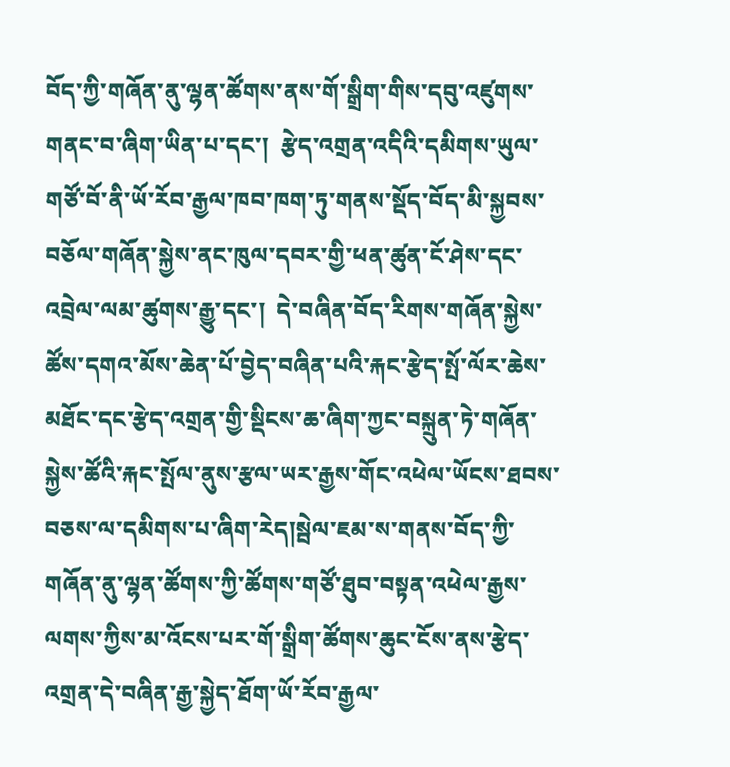བོད་ཀྱི་གཞོན་ནུ་ལྷན་ཚོགས་ནས་གོ་སྒྲིག་གིས་དབུ་འཛུགས་གནང་བ་ཞིག་ཡིན་པ་དང་།  རྩེད་འགྲན་འདིའི་དམིགས་ཡུལ་གཙོ་བོ་ནི་ཡོ་རོབ་རྒྱལ་ཁབ་ཁག་ཏུ་གནས་སྡོད་བོད་མི་སྐྱབས་བཅོལ་གཞོན་སྐྱེས་ནང་ཁུལ་དབར་གྱི་ཕན་ཚུན་ངོ་ཤེས་དང་འབྲེལ་ལམ་ཚུགས་རྒྱུ་དང་།  དེ་བཞིན་བོད་རིགས་གཞོན་སྐྱེས་ཚོས་དགའ་མོས་ཆེན་པོ་བྱེད་བཞིན་པའི་རྐང་རྩེད་སྤོ་ལོར་ཆེས་མཐོང་དང་རྩེད་འགྲན་གྱི་སྡིངས་ཆ་ཞིག་ཀྱང་བསྐྲུན་ཏེ་གཞོན་སྐྱེས་ཚོའི་རྐང་སྤོལ་ནུས་རྩལ་ཡར་རྒྱས་གོང་འཕེལ་ཡོངས་ཐབས་བཅས་ལ་དམིགས་པ་ཞིག་རེད།སྦེལ་ཇམ་ས་གནས་བོད་ཀྱི་གཞོན་ནུ་ལྷན་ཚོགས་ཀྱི་ཚོགས་གཙོ་ཐུབ་བསྟན་འཕེལ་རྒྱས་ལགས་ཀྱིས་མ་འོངས་པར་གོ་སྒྲིག་ཚོགས་ཆུང་ངོས་ནས་རྩེད་འགྲན་དེ་བཞིན་རྒྱ་སྐྱེད་ཐོག་ཡོ་རོབ་རྒྱལ་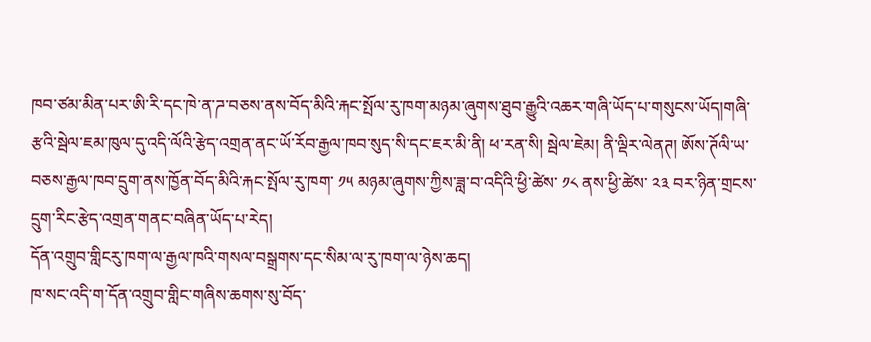ཁབ་ཙམ་མིན་པར་ཨི་རི་དང་ཁེ་ན་ཌ་བཅས་ནས་བོད་མིའི་རྐང་སྤོལ་རུ་ཁག་མཉམ་ཞུགས་ཐུབ་རྒྱུའི་འཆར་གཞི་ཡོད་པ་གསུངས་ཡོད།གཞི་རྩའི་སྦེལ་ཇམ་ཁུལ་དུ་འདི་ལོའི་རྩེད་འགྲན་ནང་ཡོ་རོབ་རྒྱལ་ཁབ་སུད་སི་དང་ཇར་མི་ནི། ཕ་རན་སི། སྦེལ་ཇེམ། ནི་ལྡིར་ལེནཊ། ཨོས་ཊོལི་ཡ་བཅས་རྒྱལ་ཁབ་དྲུག་ནས་ཁྱོན་བོད་མིའི་རྐང་སྤོལ་རུ་ཁག་ ༡༥ མཉམ་ཞུགས་ཀྱིས་ཟླ་བ་འདིའི་ཕྱི་ཚེས་ ༡༨ ནས་ཕྱི་ཚེས་ ༢༣ བར་ཉིན་གྲངས་དྲུག་རིང་རྩེད་འགྲན་གནང་བཞིན་ཡོད་པ་རེད།
དོན་འགྲུབ་གླིངརུ་ཁག་ལ་རྒྱལ་ཁའི་གསལ་བསྒྲགས་དང་སིམ་ལ་རུ་ཁག་ལ་ཉེས་ཆད།
ཁ་སང་འདི་ག་དོན་འགྲུབ་གླིང་གཞིས་ཆགས་སུ་བོད་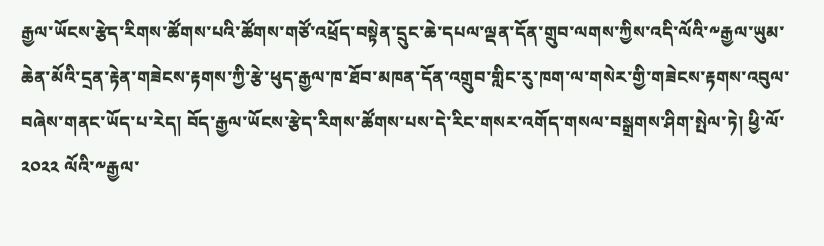རྒྱལ་ཡོངས་རྩེད་རིགས་ཚོགས་པའི་ཚོགས་གཙོ་འཕྲོད་བསྟེན་དྲུང་ཆེ་དཔལ་ལྡན་དོན་གྲུབ་ལགས་ཀྱིས་འདི་ལོའི་༸རྒྱལ་ཡུམ་ཆེན་མོའི་དྲན་རྟེན་གཟེངས་རྟགས་ཀྱི་རྩེ་ཕུད་རྒྱལ་ཁ་ཐོབ་མཁན་དོན་འགྲུབ་གླིང་རུ་ཁག་ལ་གསེར་གྱི་གཟེངས་རྟགས་འབུལ་བཞེས་གནང་ཡོད་པ་རེད། བོད་རྒྱལ་ཡོངས་རྩེད་རིགས་ཚོགས་པས་དེ་རིང་གསར་འགོད་གསལ་བསྒྲགས་ཤིག་སྤེལ་ཏེ། ཕྱི་ལོ་ ༢༠༢༢ ལོའི་༸རྒྱལ་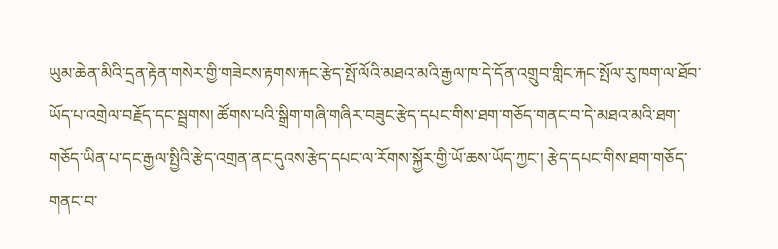ཡུམ་ཆེན་མིའི་དྲན་རྟེན་གསེར་གྱི་གཟེངས་རྟགས་རྐང་རྩེད་སྤོ་ལོའི་མཐའ་མའི་རྒྱལ་ཁ་དེ་དོན་འགྲུབ་གླིང་རྐང་སྤོལ་རུ་ཁག་ལ་ཐོབ་ཡོད་པ་འགྲེལ་བརྗོད་དང་སྦྲགས། ཚོགས་པའི་སྒྲིག་གཞི་གཞིར་བཟུང་རྩེད་དཔང་གིས་ཐག་གཅོད་གནང་བ་དེ་མཐའ་མའི་ཐག་གཅོད་ཡིན་པ་དང་རྒྱལ་སྤྱིའི་རྩེད་འགྲན་ནང་དུའས་རྩེད་དཔང་ལ་རོགས་སྐྱོར་གྱི་ཡོ་ཆས་ཡོད་ཀྱང་། རྩེད་དཔང་གིས་ཐག་གཅོད་གནང་བ་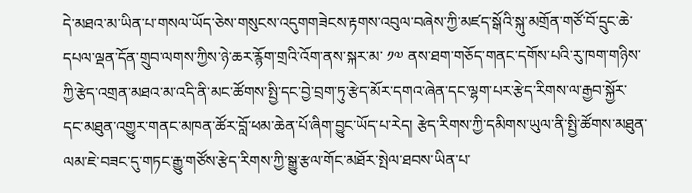དེ་མཐའ་མ་ཡིན་པ་གསལ་ཡོད་ཅེས་གསུངས་འདུགགཟེངས་རྟགས་འབུལ་བཞེས་ཀྱི་མཛད་སྒོའི་སྐུ་མགྲོན་གཙོ་བོ་དྲུང་ཆེ་དཔལ་ལྡན་དོན་གྲུབ་ལགས་ཀྱིས་ཉེ་ཆར་རྙོག་གྲའི་འོག་ནས་སྐར་མ་ ༡༧ ནས་ཐག་གཅོད་གནང་དགོས་པའི་རུ་ཁག་གཉིས་ཀྱི་རྩེད་འགྲན་མཐའ་མ་འདི་ནི་མང་ཚོགས་སྤྱི་དང་བྱེ་བྲག་ཏུ་རྩེད་མོར་དགའ་ཞེན་དང་ལྷག་པར་རྩེད་རིགས་ལ་རྒྱབ་སྐྱོར་དང་མཐུན་འགྱུར་གནང་མཁན་ཚོར་བློ་ཕམ་ཆེན་པོ་ཞིག་བྱུང་ཡོད་པ་རེད། རྩེད་རིགས་ཀྱི་དམིགས་ཡུལ་ནི་སྤྱི་ཚོགས་མཐུན་ལམ་ཇེ་བཟང་དུ་གཏང་རྒྱུ་གཙོས་རྩེད་རིགས་ཀྱི་སྒྱུ་རྩལ་གོང་མཐོར་སྤེལ་ཐབས་ཡིན་པ་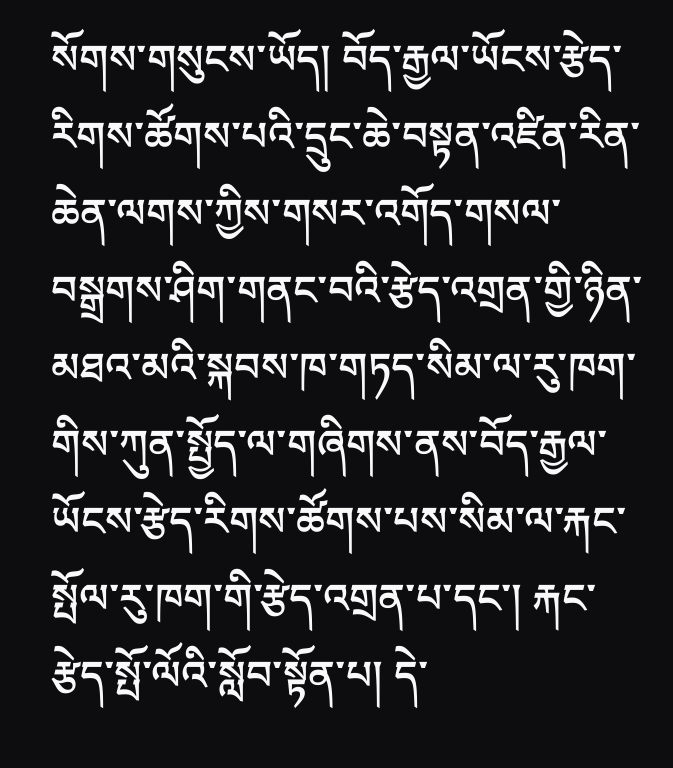སོགས་གསུངས་ཡོད། བོད་རྒྱལ་ཡོངས་རྩེད་རིགས་ཚོགས་པའི་དྲུང་ཆེ་བསྟན་འཛིན་རིན་ཆེན་ལགས་ཀྱིས་གསར་འགོད་གསལ་བསྒྲགས་ཤིག་གནང་བའི་རྩེད་འགྲན་གྱི་ཉིན་མཐའ་མའི་སྐབས་ཁ་གཏད་སིམ་ལ་རུ་ཁག་གིས་ཀུན་སྤྱོད་ལ་གཞིགས་ནས་བོད་རྒྱལ་ཡོངས་རྩེད་རིགས་ཚོགས་པས་སིམ་ལ་རྐང་སྤོལ་རུ་ཁག་གི་རྩེད་འགྲན་པ་དང་། རྐང་རྩེད་སྤོ་ལོའི་སློབ་སྟོན་པ། དེ་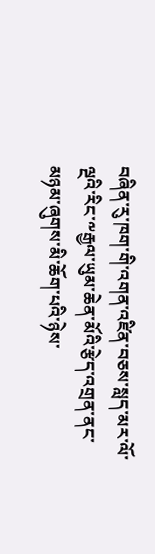བཞིན་རུ་ཁག་གི་འགན་འཛིན་བཅས་སླད་མར་ལོ་ལྔའི་རིང་༸རྒྱལ་ཡུམ་ཆེན་མོའི་རྩེད་འགྲན་ནང་མཉམ་ཞུགས་མི་ཆོག་པའི་ཉེས་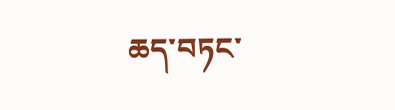ཆད་བཏང་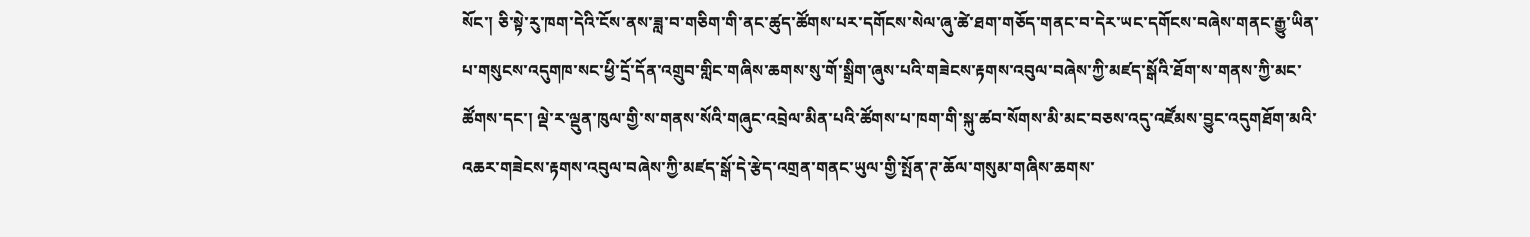སོང་། ཅི་སྟེ་རུ་ཁག་དེའི་ངོས་ནས་ཟླ་བ་གཅིག་གི་ནང་ཚུད་ཚོགས་པར་དགོངས་སེལ་ཞུ་ཚེ་ཐག་གཅོད་གནང་བ་དེར་ཡང་དགོངས་བཞེས་གནང་རྒྱུ་ཡིན་པ་གསུངས་འདུགཁ་སང་ཕྱི་དྲོ་དོན་འགྲུབ་གླིང་གཞིས་ཆགས་སུ་གོ་སྒྲིག་ཞུས་པའི་གཟེངས་རྟགས་འབུལ་བཞེས་ཀྱི་མཛད་སྒོའི་ཐོག་ས་གནས་ཀྱི་མང་ཚོགས་དང་། ལྡེ་ར་ལྡུན་ཁུལ་གྱི་ས་གནས་སོའི་གཞུང་འབྲེལ་མིན་པའི་ཚོགས་པ་ཁག་གི་སྐུ་ཚབ་སོགས་མི་མང་བཅས་འདུ་འཛོམས་བྱུང་འདུགཐོག་མའི་འཆར་གཟེངས་རྟགས་འབུལ་བཞེས་ཀྱི་མཛད་སྒོ་དེ་རྩེད་འགྲན་གནང་ཡུལ་གྱི་སྤོན་ཊ་ཆོལ་གསུམ་གཞིས་ཆགས་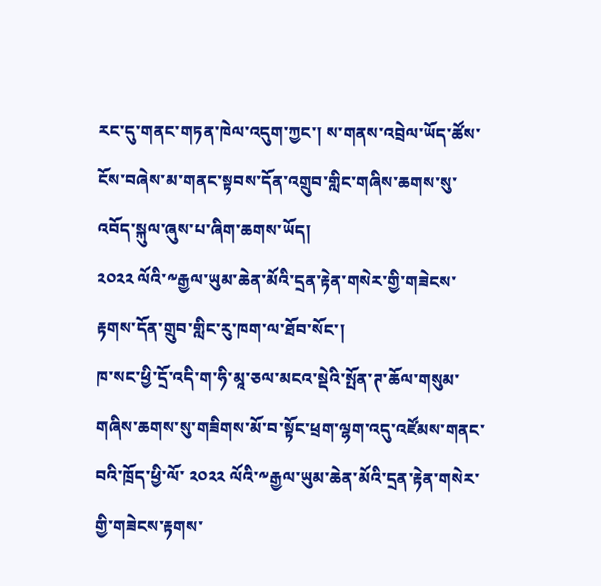རང་དུ་གནང་གཏན་ཁེལ་འདུག་ཀྱང་། ས་གནས་འབྲེལ་ཡོད་ཚོས་ངོས་བཞེས་མ་གནང་སྟབས་དོན་འགྲུབ་གླིང་གཞིས་ཆགས་སུ་འབོད་སྐུལ་ཞུས་པ་ཞིག་ཆགས་ཡོད།
༢༠༢༢ ལོའི་༸རྒྱལ་ཡུམ་ཆེན་མོའི་དྲན་རྟེན་གསེར་གྱི་གཟེངས་རྟགས་དོན་གྲུབ་གླིང་རུ་ཁག་ལ་ཐོབ་སོང་།
ཁ་སང་ཕྱི་དྲོ་འདི་ག་ཧི་མཱ་ཅལ་མངའ་སྡེའི་སྤོན་ཊ་ཆོལ་གསུམ་གཞིས་ཆགས་སུ་གཟིགས་མོ་བ་སྟོང་ཕྲག་ལྷག་འདུ་འཛོམས་གནང་བའི་ཁྲོད་ཕྱི་ལོ་ ༢༠༢༢ ལོའི་༸རྒྱལ་ཡུམ་ཆེན་མོའི་དྲན་རྟེན་གསེར་གྱི་གཟེངས་རྟགས་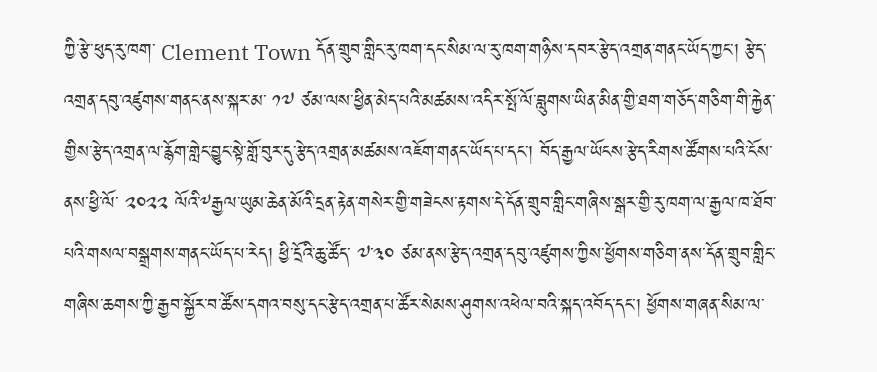ཀྱི་རྩེ་ཕུད་རུ་ཁག་ Clement Town དོན་གྲུབ་གླིང་རུ་ཁག་དང་སིམ་ལ་རུ་ཁག་གཉིས་དབར་རྩེད་འགྲན་གནང་ཡོད་ཀྱང་། རྩེད་འགྲན་དབུ་འཛུགས་གནང་ནས་སྐར་མ་ ༡༧ ཙམ་ལས་ཕྱིན་མེད་པའི་མཚམས་འདིར་སྤོ་ལོ་བླུགས་ཡིན་མིན་གྱི་ཐག་གཅོད་གཅིག་གི་རྐྱེན་གྱིས་རྩེད་འགྲན་ལ་རྙོག་གླེང་བྱུང་སྟེ་གློ་བུར་དུ་རྩེད་འགྲན་མཚམས་འཇོག་གནང་ཡོད་པ་དང་། བོད་རྒྱལ་ཡོངས་རྩེད་རིགས་ཚོགས་པའི་ངོས་ནས་ཕྱི་ལོ་ ༢༠༢༢ ལོའི་༸རྒྱལ་ཡུམ་ཆེན་མོའི་དྲན་རྟེན་གསེར་གྱི་གཟེངས་རྟགས་དེ་དོན་གྲུབ་གླིང་གཞིས་སྒར་གྱི་རུ་ཁག་ལ་རྒྱལ་ཁ་ཐོབ་པའི་གསལ་བསྒྲགས་གནང་ཡོད་པ་རེད། ཕྱི་དྲོའི་ཆུ་ཚོད་ ༧་༣༠ ཙམ་ནས་རྩེད་འགྲན་དབུ་འཛུགས་ཀྱིས་ཕྱོགས་གཅིག་ནས་དོན་གྲུབ་གླིང་གཞིས་ཆགས་ཀྱི་རྒྱབ་སྐྱོར་བ་ཚོས་དགའ་བསུ་དང་རྩེད་འགྲན་པ་ཚོར་སེམས་ཤུགས་འཕེལ་བའི་སྐད་འབོད་དང་། ཕྱོགས་གཞན་སིམ་ལ་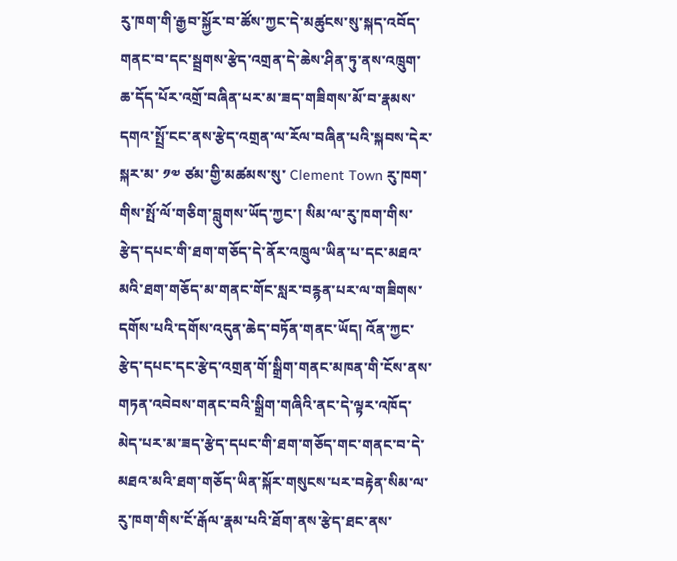རུ་ཁག་གི་རྒྱབ་སྐྱོར་བ་ཚོས་ཀྱང་དེ་མཚུངས་སུ་སྐད་འབོད་གནང་བ་དང་སྦྲགས་རྩེད་འགྲན་དེ་ཆེས་ཤིན་ཏུ་ནས་འཁྲུག་ཆ་དོད་པོར་འགྲོ་བཞིན་པར་མ་ཟད་གཟིགས་མོ་བ་རྣམས་དགའ་སྤྲོ་ངང་ནས་རྩེད་འགྲན་ལ་རོལ་བཞིན་པའི་སྐབས་དེར་སྐར་མ་ ༡༧ ཙམ་གྱི་མཚམས་སུ་ Clement Town རུ་ཁག་གིས་སྤོ་ལོ་གཅིག་བླུགས་ཡོད་ཀྱང་། སིམ་ལ་རུ་ཁག་གིས་རྩེད་དཔང་གི་ཐག་གཅོད་དེ་ནོར་འཁྲུལ་ཡིན་པ་དང་མཐའ་མའི་ཐག་གཅོད་མ་གནང་གོང་སླར་བརྙན་པར་ལ་གཟིགས་དགོས་པའི་དགོས་འདུན་ཆེད་བཏོན་གནང་ཡོད། འོན་ཀྱང་རྩེད་དཔང་དང་རྩེད་འགྲན་གོ་སྒྲིག་གནང་མཁན་གི་ངོས་ནས་གཏན་འབེབས་གནང་བའི་སྒྲིག་གཞིའི་ནང་དེ་ལྟར་འཁོད་མེད་པར་མ་ཟད་རྩེད་དཔང་གི་ཐག་གཅོད་གང་གནང་བ་དེ་མཐའ་མའི་ཐག་གཅོད་ཡིན་སྐོར་གསུངས་པར་བརྟེན་སིམ་ལ་རུ་ཁག་གིས་ངོ་རྒོལ་རྣམ་པའི་ཐོག་ནས་རྩེད་ཐང་ནས་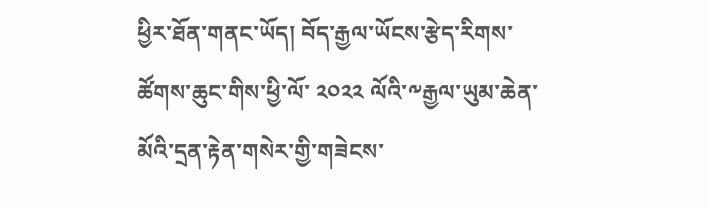ཕྱིར་ཐོན་གནང་ཡོད། བོད་རྒྱལ་ཡོངས་རྩེད་རིགས་ཚོགས་ཆུང་གིས་ཕྱི་ལོ་ ༢༠༢༢ ལོའི་༸རྒྱལ་ཡུམ་ཆེན་མོའི་དྲན་རྟེན་གསེར་གྱི་གཟེངས་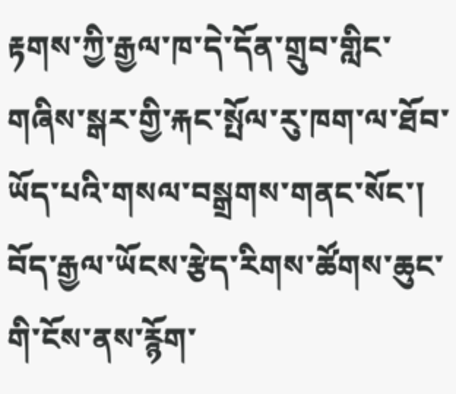རྟགས་ཀྱི་རྒྱལ་ཁ་དེ་དོན་གྲུབ་གླིང་གཞིས་སྒར་གྱི་རྐང་སྤོལ་རུ་ཁག་ལ་ཐོབ་ཡོད་པའི་གསལ་བསྒྲགས་གནང་སོང་། བོད་རྒྱལ་ཡོངས་རྩེད་རིགས་ཚོགས་ཆུང་གི་ངོས་ནས་རྙོག་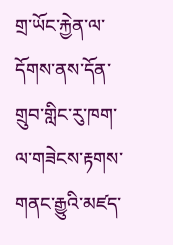གྲ་ཡོང་རྐྱེན་ལ་དོགས་ནས་དོན་གྲུབ་གླིང་རུ་ཁག་ལ་གཟེངས་རྟགས་གནང་རྒྱུའི་མཛད་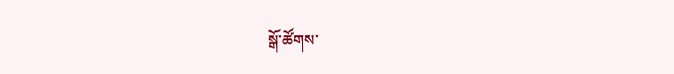སྒོ་ཚོགས་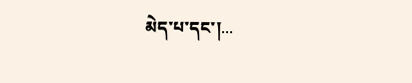མེད་པ་དང་།...